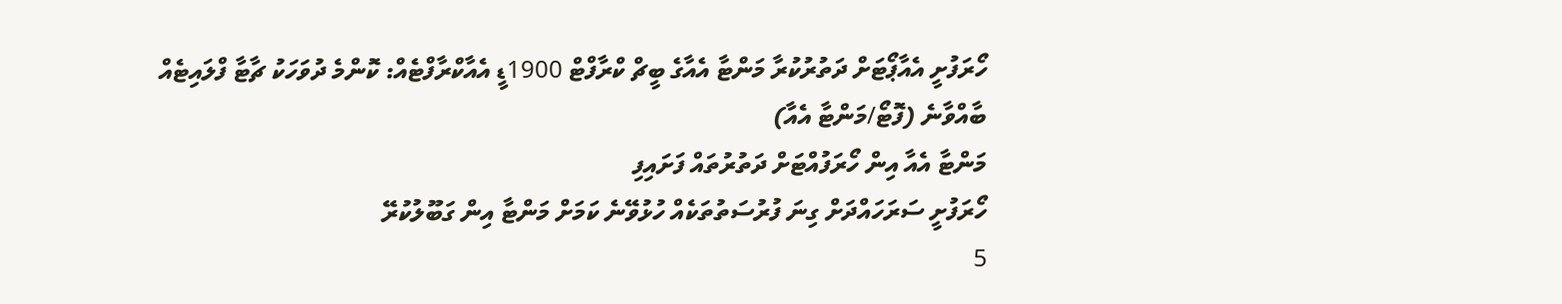ހޯރަފުށީ އެއާޕޯޓަށް ދަތުރުކުރާ މަންޓާ އެއާގެ ބީޗް ކްރާފްޓް 1900ޑީ އެއާކްރާފްޓެއް: ކޮންމެ ދުވަހަކު ޗާޓާ ފްލައިޓެއް ބާއްވާނެ (ފޮޓޯ/މަންޓާ އެއާ)
މަންޓާ އެއާ އިން ހޯރަފުއްޓަށް ދަތުރުތައް ފަށައިފި
ހޯރަފުށީ ސަރަހައްދަށް ގިނަ ފުރުސަތުތަކެއް ހުޅުވޭނެ ކަމަށް މަންޓާ އިން ގަބޫލުކުރޭ
5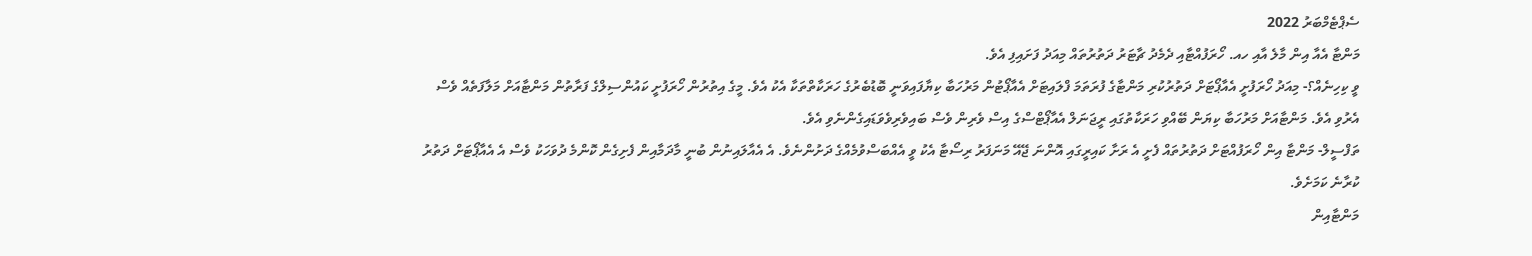ސެޕްޓެމްބަރު 2022
މަންޓާ އެއާ އިން މާލެ އާއި ހއ. ހޯރަފުއްޓާއި ދެމެދު ޗާޓަރު ދަތުރުތައް މިއަދު ފަށައިފި އެވެ.
ވީ ކިހިނެއް؟- މިއަދު ހޯރަފުށީ އެއާޕޯޓަށް ދަތުރުކުރި މަންޓާގެ ފުރަތަމަ ފްލައިޓަށް އެއާޕޯޓުން މަރުހަބާ ކިޔާފައިވަނީ ބޮޑުބެރުގެ ހަރަކާތްތަކާ އެކު އެވެ. މީގެ އިތުރުން ހޯރަފުށީ ކައުންސިލްގެ ފަރާތުން މަންޓާއަށް މަލާފަތެއް ވެސް އެރުވި އެވެ. މަންޓާއަށް މަރުހަބާ ކިޔަން ބޭއްވި ހަރަކާތުގައި ރީޖަނަލް އެއާޕޯޓްސްގެ އިސް ވެރިން ވެސް ބައިވެރިވެވަޑައިގެންނެވި އެވެ.
ތަފްސީލް- މަންޓާ އިން ހޯރަފުއްޓަށް ދަތުރުތައް ފެށީ އެ ރަށާ ކައިރީގައި އޮންނަ ޖޭއޭ މަނަފަރު ރިސޯޓާ އެކު ވީ އެއްބަސްވުމެއްގެ ދަށުންނެވެ. އެ އެއާލައިނުން ބުނީ މާދަމާއިން ފެށިގެން ކޮންމެ ދުވަހަކު ވެސް އެ އެއާޕޯޓަށް ދަތުރު ކުރާނެ ކަމަށެވެ.
މަންޓާއިން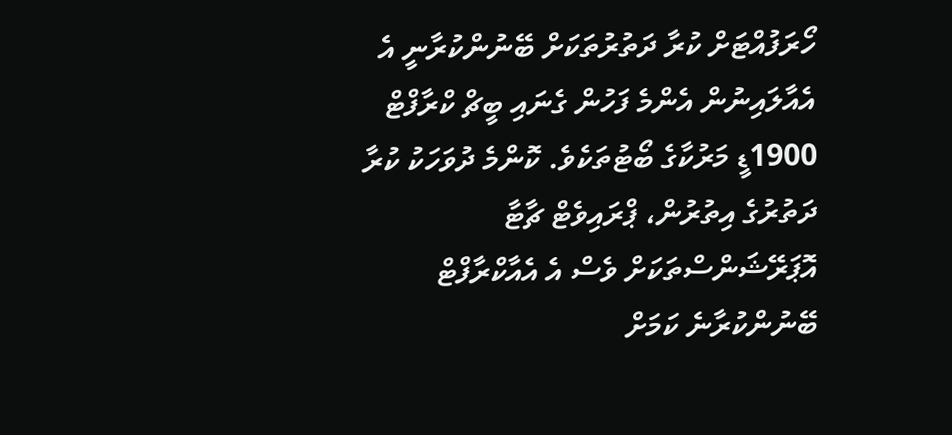ހޯރަފުއްޓަށް ކުރާ ދަތުރުތަކަށް ބޭނުންކުރާނީ އެ އެއާލައިނުން އެންމެ ފަހުން ގެނައި ބީޗް ކްރާފްޓް 1900ޑީ މަރުކާގެ ބޯޓުތަކެވެ. ކޮންމެ ދުވަހަކު ކުރާ ދަތުރުގެ އިތުރުން، ޕްރައިވެޓް ޗާޓާ އޮޕަރޭޝަންސްތަކަށް ވެސް އެ އެއާކްރާފްޓް ބޭނުންކުރާނެ ކަމަށް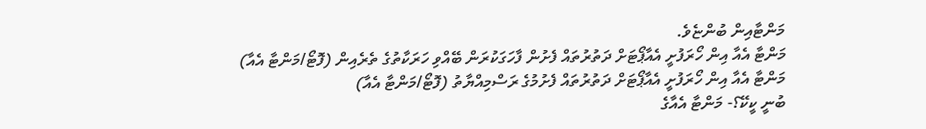މަންޓާއިން ބުންޏެވެ.
މަންޓާ އެއާ އިން ހޯރަފުށީ އެއާޕޯޓަށް ދަތުރުތައް ފެށުން ފާހަގަކުރަން ބޭއްވި ހަރަކާތުގެ ތެރެއިން (ފޮޓޯ/މަންޓާ އެއާ)
މަންޓާ އެއާ އިން ހޯރަފުށީ އެއާޕޯޓަށް ދަތުރުތައް ފެށުމުގެ ރަސްމިއްޔާތު (ފޮޓޯ/މަންޓާ އެއާ)
ބުނީ ކީކޭ؟- މަންޓާ އެއާގެ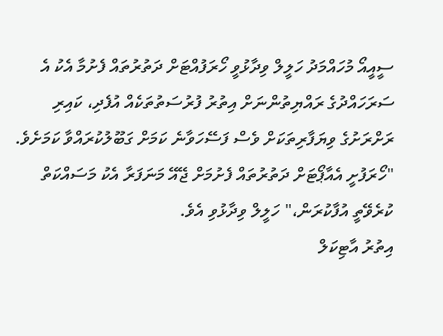ސީއީއޯ މުހައްމަދު ހަލީލް ވިދާޅުވީ ހޯރަފުއްޓަށް ދަތުރުތައް ފެށުމާ އެކު އެ ސަރަހައްދުގެ ރައްޔިތުންނަށް އިތުރު ފުރުސަތުތަކެއް އުފެދި، ކައިރި ރަށްރަށުގެ ވިޔަފާރިތަކަށް ވެސް ފަސޭހަވާނެ ކަމަށް ގަބޫލުކުރައްވާ ކަމަށެވެ.
"ހޯރަފުށީ އެއާޕޯޓަށް ދަތުރުތައް ފެށުމަށް ޖޭއޭ މަނަފަރާ އެކު މަސައްކަތް ކުރެވޭތީ އުފާކުރަން،" ހަލީލް ވިދާޅުވި އެވެ.
އިތުރު އާޓިކަލް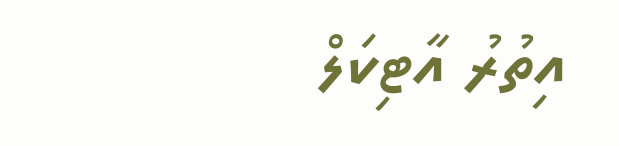އިތުރު އާޓިކަލް